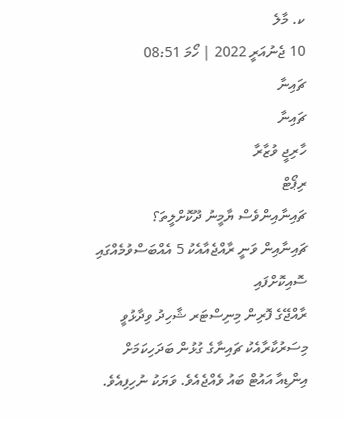ކ. މާލެ
10 ޖެނުއަރީ 2022 | ހޯމަ 08:51
ޗައިނާ
ޗައިނާ
ހާރިޖީ ވުޒާރާ
ރިޕޯޓް
ޗައިނާއިންވެސް ޔާމީނު ދޫކޮށްލީތަ؟
ޗައިނާއިން ވަނީ ރާއްޖެއާއެކު 5 އެއްބަސްވުމެއްގައި ސޮއިކޮށްފައި
ރާއްޖޭގެ ފޮރިން މިނިސްޓަރ ޝާހިދު ވިދާޅުވީ މިސަރުކާރާއެކު ޗައިނާގެ ގުޅުން ބަދަހިކަމަށް
އިންޑިއާ އައުޓް ބައު ވެއްޖެއެވެ. ވަޔަކު ނުހިފިއެވެ.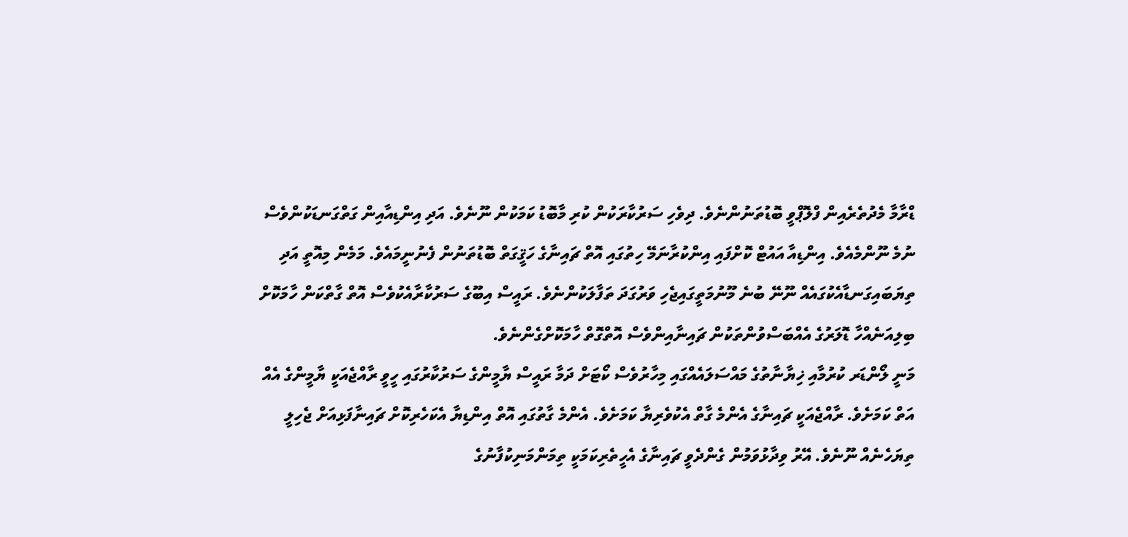ޑްރާމާ މެދުތެރެއިން ފްލޮޕްވީ ބޮޑުތަނުންނެވެ. ދިވެހި ސަރުކާރަކުން ކުރި މާބޮޑު ކަމަކުން ނޫނެވެ. އަދި އިންޑިއާއިން ގަތްގަނޑަކުންވެސް ނުމެ ނޫންމެއެވެ. އިންޑިއާ އައުޓް ކޮށްފައި އިންކުރާނަމޭ ހިތުގައި އޮތް ޗައިނާގެ ހަޤީގަތް ބޮޑުތަނުން ފެނުނީމައެވެ. މަމެން މިއޮތީ އަދި ތިޔަބައިގަނޑާއެކުގައެއް ނޫނޭ ބުނެ މޫނުމަތީގައިޖެހި ވަރުގަދަ ތަފާލަކުންނެވެ. ރައީސް އިބޫގެ ސަރުކާރާއެކުވެސް އޮތް ގާތްކަން ހާމަކޮށް ބިލިއަނެއްހާ ޑޮލަރުގެ އެއްބަސްވުންތަކުން ޗައިނާއިންވެސް އޮތްގޮތް ހާމަކޮށްގެންނެވެ.
މަނީ ލޯންޑަރ ކުރުމާއި ޚިޔާނާތުގެ މައްސަލައެއްގައި މިހާރުވެސް ކޯޓަށް ދަމާ ރައީސް ޔާމީންގެ ސަރުކާރުގައި ހީވީ ރާއްޖެއަކީ ޔާމީންގެ އެއް އަތް ކަމަށެވެ. ރާއްޖެއަކީ ޗައިނާގެ އެންމެ ގާތް އެކުވެރިޔާ ކަމަށެވެ. އެންމެ ގާތުގައި އޮތް އިންޑިޔާ އެކަހެރިކޮށް ޗައިނާފަޅިއަށް ޖެހިލީ ތިޔަހެނެއް ނޫނެވެ. އޭރު ވިދާޅުވަމުން ގެންދެވީ ޗައިނާގެ އެހީތެރިކަމަކީ ތިމަންމަނިކުފާނުގެ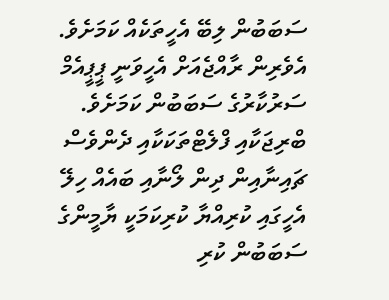ސަބަބުން ލިބޭ އެހީތަކެއް ކަމަށެވެ. އެވެރިން ރާއްޖެއަށް އެހީވަނީ ޕީޕީއެމް ސަރުކާރުގެ ސަބަބުން ކަމަށެވެ. ބްރިޖަކާއި ފްލެޓްތަކަކާއި ދެންވެސް ޗައިނާއިން ދިން ލޯނާއި ބައެއް ހިލޭ އެހީގައި ކުރިއްޔާ ކުރިކަމަކީ ޔާމީންގެ ސަބަބުން ކުރި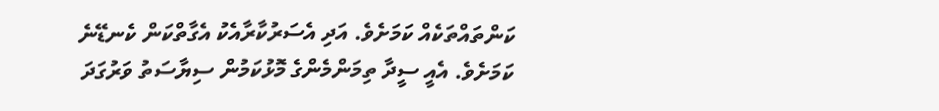ކަންތައްތަކެއް ކަމަށެވެ. އަދި އެސަރުކާރާއެކު އެގާތްކަން ކެނޑޭނެ ކަމަށެވެ. އެއީ ސީދާ ތިމަންމެންގެ މޮޅުކަމުން ސިޔާސަތު ވަރުގަދަ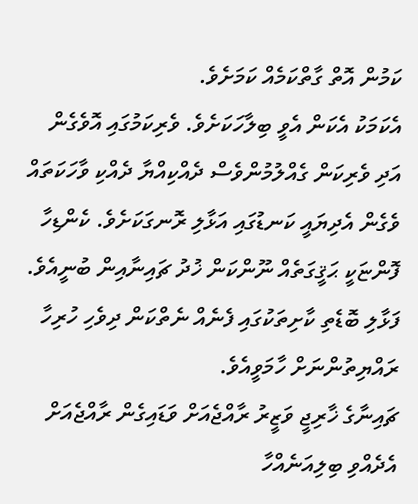ކަމުން އޮތް ގާތްކަމެއް ކަމަށެވެ.
އެކަމަކު އެކަން އެވީ ބިލާހަކަށެވެ. ވެރިކަމުގައި އޮވެގެން އަދި ވެރިކަން ގެއްލުމުންވެސް ދެއްކިއްޔާ ދެއްކި ވާހަކަތައް ވެގެން އެދިޔައީ ކަނޑުގައި އަޅާލި ރޮނގަކަށެވެ. ކެންޑިހާ ފޮންޏަކީ ޙަޤީގަތެއް ނޫންކަން ޚުދު ޗައިނާއިން ބުނީއެވެ. ފަޅާލި ބޮޑެތި ކާށިތަކުގައި ފެނެއް ނެތްކަން ދިވެހި ހުރިހާ ރައްޔިތުންނަށް ހާމަވީއެވެ.
ޗައިނާގެ ޚާރިޖީ ވަޒީރު ރާއްޖެއަށް ވަޑައިގެން ރާއްޖެއަށް އެދެއްވި ބިލިއަނެއްހާ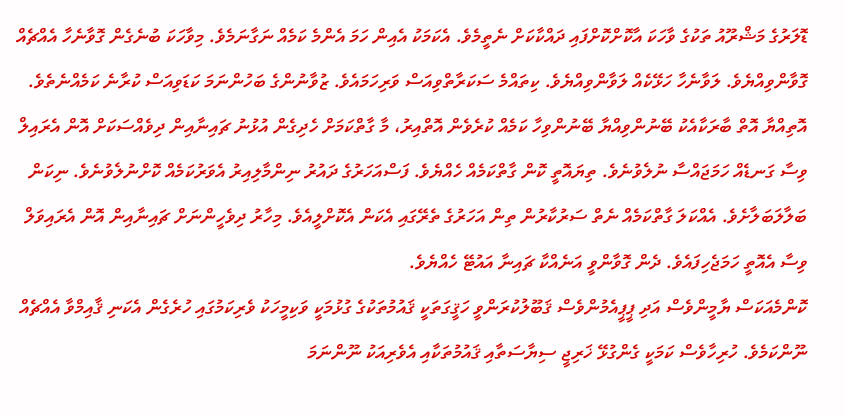ޑޮލަރުގެ މަޝްރޫއު ތަކުގެ ވާހަކަ އާކޮށްކޮށްފައި ދައްކާކަށް ނެތީމެވެ. އެކަމަކު އެއިން ހަމަ އެންމެ ކަމެއް ނަގާނަމެވެ. މިވާހަކަ ބުނެގެން ގޮވާނެހާ އެއްޗެއް ގޮވާންވިއްޔެވެ. ލަވާނެހާ ހަޅޭކެއް ލަވާންވިއްޔެވެ. ކިތައްމެ ސަކަރާތްވިއަސް ވަރިހަމައެވެ. ޒުވާނުންގެ ބަހުންނަމަ ކަޑަވިއަސް ކުރާނެ ކަމެއްނެތެވެ. އޮތިއްޔާ އޮތް ބާރަކާއެކު ބޭނުންވިއްޔާ ބޭނުންވިހާ ކަމެއް ކުރެވެން އޮތްއިރު، މާ ގާތްކަމަށް ހެދިގެން އުޅުނު ޗައިނާއިން ދިވެއްސަކަށް އޮން އެރައިލް ވިސާ ގަނޑެއް ހަމަޖައްސާ ނުލެވުނެވެ. ތިޔައޮތީ ކޮން ގާތްކަމެއް ހެއްޔެވެ. ފަސްއަހަރުގެ ދައުރު ނިންމާލިއިރު އެވަރުކަމެއް ކޮށްނުލެވުނެވެ. ނިކަން ބަލާލަބަލާށެވެ. އެއްކަލަ ގާތްކަމެއް ނެތް ސަރުކާރުން ތިން އަހަރުގެ ތެރޭގައި އެކަން އެކޮށްލީއެވެ. މިހާރު ދިވެހީންނަށް ޗައިނާއިން އޮން އެރައިވަލް ވިސާ އެއޮތީ ހަމަޖެހިފައެވެ. ދެން ގޮވާންވީ އަނެއްކާ ޗައިނާ އައުޓޭ ހެއްޔެވެ.
ކޮންމެއަކަސް ޔާމީންވެސް އަދި ޕީޕީއެމުންވެސް ޤަބޫލުކުރަންވީ ހަޤީގަތަކީ ޤައުމުތަކުގެ ގުޅުމަކީ ވަކިމީހަކު ވެރިކަމުގައި ހުރެގެން އެކަނި ޤާއިމްވާ އެއްޗެއް ނޫންކަމެވެ. ހުރިހާވެސް ކަމަކީ ގެންގުޅޭ ޚަރިޖީ ސިޔާސަތާއި ޤައުމުތަކާއި އެވެރިއަކު ނޫންނަމަ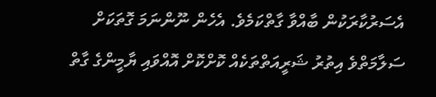އެސަރުކާރަކުން ބާއްވާ ގާތްކަމެވެ. އެހެން ނޫންނަމަ ގޮތަކަށް ސަލާމަތްވެ އިތުރު ޝަރީއަތްތަކެއް ކޮށްކޮށް އޮއްވައި ޔާމީންގެ ގާތް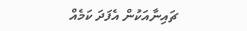ޗައިނާއަކުން އެފަދަ ކަމެއް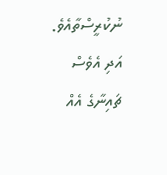ނުކުރީސްތާއެވެ. އަދި އެވެސް ޗައިނާގެ އެއް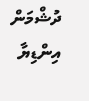ދުޝްމަން އިންޑިޔާ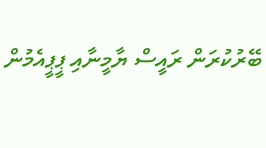ބޭރުކުރަން ރައީސް ޔާމީނާއި ޕީޕީއެމުން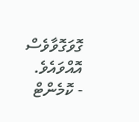ގޮވަގޮވާވެސް އޮއްވައެވެ.
- ކޮމެންޓް